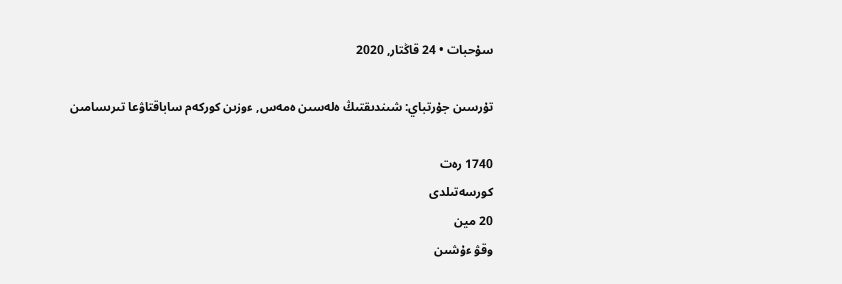سۇحبات • 24 قاڭتار, 2020

تۇرسىن جۇرتباي: شىندىقتىڭ ەلەسىن ەمەس, ءوزىن كوركەم ساباقتاۋعا تىرىسامىن

1740 رەت
كورسەتىلدى
20 مين
وقۋ ءۇشىن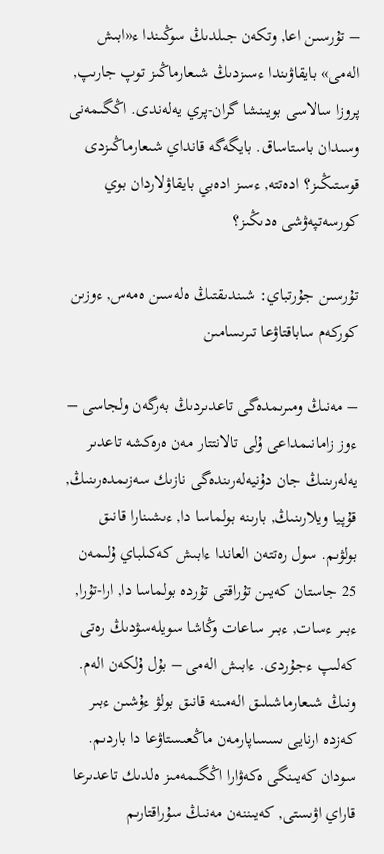– تۇرسىن اعا, وتكەن جىلدىڭ سوڭىندا ء«ابىش الەمى» بايقاۋىندا ءسىزدىڭ شىعارماڭىز توپ جارىپ, پروزا سالاسى بويىنشا گران-پري يەلەندى. اڭگىمەنى وسىدان باستاساق. بايگەگە قانداي شىعارماڭىزدى قوستىڭىز؟ ادەتتە, ءسىز ادەبي بايقاۋلاردان بوي كورسەتپەۋشى ەدىڭىز؟

تۇرسىن جۇرتباي: شىندىقتىڭ ەلەسىن ەمەس, ءوزىن كوركەم ساباقتاۋعا تىرىسامىن

– مەنىڭ ومىرىمدەگى تاعدىردىڭ بەرگەن ولجاسى – ءوز زامانىمداعى ۇلى تالانتتار مەن ەرەكشە تاعدىر يەلەرىنىڭ جان دۇنيەلەرىندەگى نازىك سەزىمدەرىنىڭ, قۇپيا ويلارىنىڭ, بارىنە بولماسا دا, ءىشىنارا قانىق بولۋىم. سول رەتتەن العاندا ءابىش كەكىلباي ۇلىمەن 25 جاستان كەيىن تۇراقتى تۇردە بولماسا دا, ارا-تۇرا, ءبىر ءسات, ءبىر ساعات وڭاشا سويلەسۋدىڭ رەتى كەلىپ ءجۇردى. ءابىش الەمى – بۇل ۇلكەن الەم. ونىڭ شىعارماشىلىق الەمىنە قانىق بولۋ ءۇشىن ءبىر كەزدە ارنايى ىسساپارمەن ماڭعىستاۋعا دا باردىم. سودان كەيىنگى ەكەۋارا اڭگىمەمىز ەلدىك تاعدىرعا قاراي اۋىستى, كەيىننەن مەنىڭ سۇراقتارىم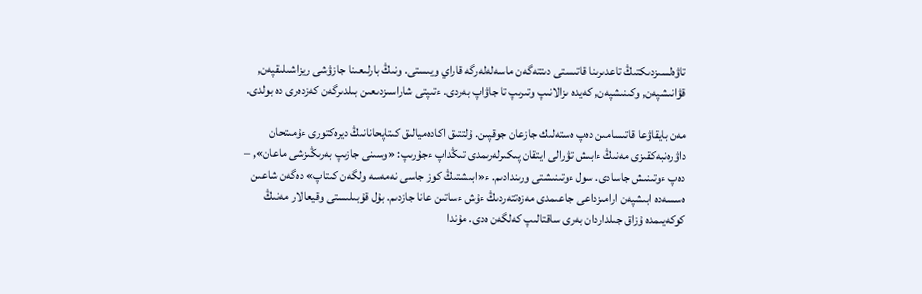تاۋەلسىزدىكتىڭ تاعدىرىنا قاتىستى دىتتەگەن ماسەلەلەرگە قاراي ويىستى. ونىڭ بارلىعىنا جازۋشى ريزاشىلىقپەن, قۋانىشپەن, وكىنىشپەن, كەيدە ىزالانىپ وتىرىپ تا جاۋاپ بەردى. ءتىپتى شاراسىزدىعىن بىلدىرگەن كەزدەرى دە بولدى.

مەن بايقاۋعا قاتىسامىن دەپ ەستەلىك جازعان جوقپىن. ۇلتتىق اكادەميالىق كىتاپحانانىڭ ديرەكتورى ءۇمىتحان داۋرەنبەكقىزى مەنىڭ ءابىش تۋرالى ايتقان پىكىرلەرىمدى تىڭداپ ءجۇرىپ: «وسىنى جازىپ بەرىڭىزشى ماعان», – دەپ ءوتىنىش جاسادى. سول ءوتىنىشتى ورىندادىم. ء«ابىشتىڭ كوز جاسى نەمەسە ولگەن كىتاپ» دەگەن شاعىن ەسسەدە ابىشپەن ارامىزداعى جاعىمدى مەزەتتەردىڭ ءۇش ءساتىن عانا جازدىم. بۇل قۇبىلىستى وقيعالار مەنىڭ كوكەيىمدە ۇزاق جىلداردان بەرى ساقتالىپ كەلگەن ەدى. مۇندا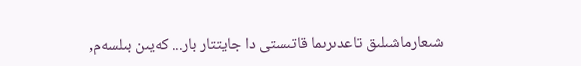شىعارماشىلىق تاعدىرىما قاتىستى دا جايتتار بار... كەيىن بىلسەم,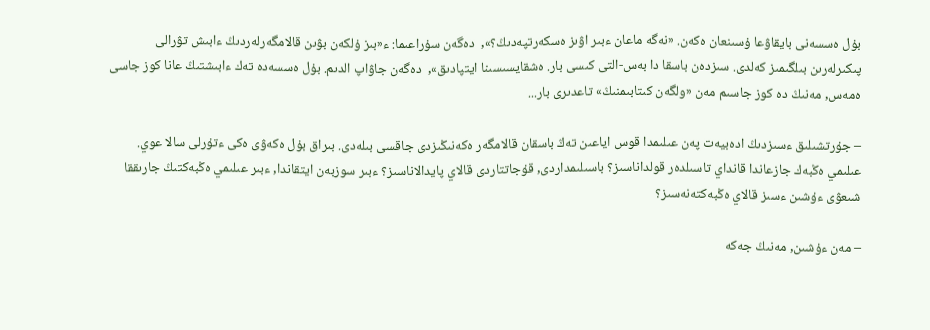بۇل ەسسەنى بايقاۋعا ۇسىنعان ەكەن. «نەگە ماعان ءبىر اۋىز ەسكەرتپەدىڭ؟»,  دەگەن سۇراعىما: ء«بىز ۇلكەن بۋىن قالامگەرلەردىڭ ءابىش تۋرالى پىكىرلەرىن بىلگىمىز كەلدى. سىزدەن باسقا دا بەس-التى كىسى بار. ەشقايسىسىنا ايتپادىق»,  دەگەن جاۋاپ الدىم. بۇل ەسسەدە تەك ءابىشتىڭ عانا كوز جاسى ەمەس, مەنىڭ دە كوز جاسىم مەن «ولگەن كىتابىمنىڭ» تاعدىرى بار...

– جۇرتشىلىق ءسىزدىڭ ادەبيەت پەن عىلىمدا قوس اياعىن تەڭ باسقان قالامگەر ەكەنىڭىزدى جاقسى بىلەدى. بىراق بۇل ەكەۋى ەكى ءتۇرلى سالا عوي. عىلىمي ەڭبەك جازعاندا قانداي تاسىلدەر قولداناسىز؟ باسىلىمداردى, قۇجاتتاردى قالاي پايدالاناسىز؟ ءبىر سوزبەن ايتقاندا, ءبىر عىلىمي ەڭبەكتىڭ جارىققا شىعۋى ءۇشىن ءسىز قالاي ەڭبەكتەنەسىز؟

– مەن ءۇشىن, مەنىڭ جەكە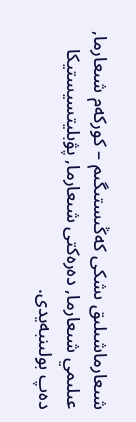شىعارماشىلىق ىشكى كەڭىستىگىم – كوركەم شىعارما, عىلىمي شىعارما, دەرەكتى شىعارما, پۋبليتسيستيكا دەپ بولىنبەيدى.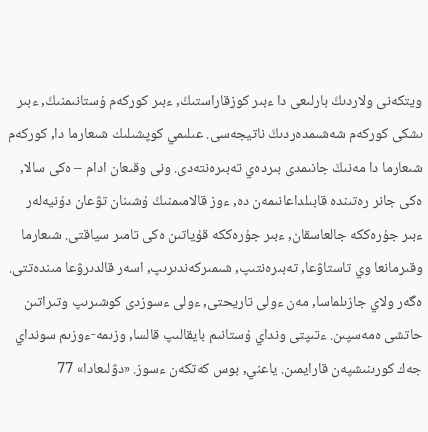ويتكەنى ولاردىڭ بارلىعى دا ءبىر كوزقاراستىڭ, ءبىر كوركەم ۇستانىمنىڭ, ءبىر ىشكى كوركەم شەشىمدەردىڭ ناتيجەسى. عىلىمي كوپشىلىك شىعارما دا, كوركەم شىعارما دا مەنىڭ جانىمدى بىردەي تەبىرەنتەدى. ونى وقىعان ادام – ەكى سالا, ەكى جانر رەتىندە قابىلداعانىمەن دە, ءوز قالامىمنىڭ ۇشىنان تۋعان دۇنيەلەر ءبىر جۇرەككە جالعاسقان, ءبىر جۇرەككە قۇياتىن ەكى تامىر سياقتى. شىعارما وقىرمانعا وي تاستاۋعا, تەبىرەنتىپ, شىمىركەندىرىپ, اسەر قالدىرۋعا مىندەتتى. ەگەر ولاي جازىلماسا, مەن ءولى تاريحتى, ءولى ءسوزدى كوشىرىپ وتىراتىن حاتشى ەمەسپىن. ءتىپتى ونداي ۇستانىم بايقالىپ قالسا, وزىمە-ءوزىم سونداي جەك كورىنىشپەن قارايمىن. ياعني, بوس كەتكەن ءسوز. «دۋلىعادا» 77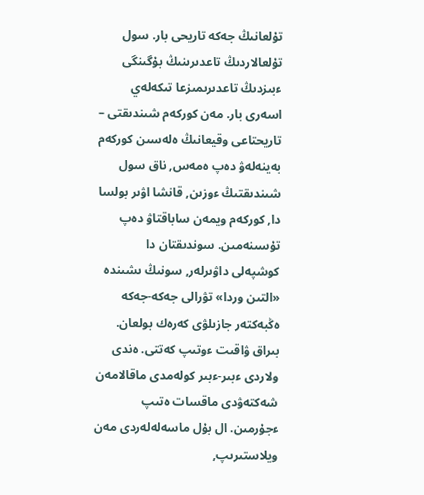تۇلعانىڭ جەكە تاريحى بار. سول تۇلعالاردىڭ تاعدىرىنىڭ بۇگىنگى ءبىزدىڭ تاعدىرىمىزعا تىكەلەي اسەرى بار. مەن كوركەم شىندىقتى – تاريحتاعى وقيعانىڭ ەلەسىن كوركەم بەينەلەۋ دەپ ەمەس, ناق سول شىندىقتىڭ ءوزىن, قانشا اۋىر بولسا دا, كوركەم ويمەن ساباقتاۋ دەپ تۇسىنەمىن. سوندىقتان دا كوشپەلى داۋىرلەر, سونىڭ ىشىندە «التىن وردا» تۋرالى جەكە-جەكە ەڭبەكتەر جازىلۋى كەرەك بولعان. بىراق ۋاقىت ءوتىپ كەتتى. ەندى ولاردى ءبىر-ءبىر كولەمدى ماقالامەن شەكتەۋدى ماقسات ەتىپ ءجۇرمىن. ال بۇل ماسەلەلەردى مەن ويلاستىرىپ,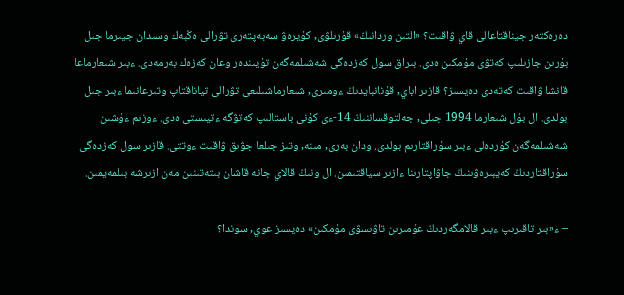دەرەكتەر جيناقتاعالى قاي ۋاقىت؟ «التىن وردانىڭ» قۇرىلۋى, كۇيرەۋ سەبەپتەرى تۋرالى ەڭبەك وسىدان جيىرما جىل بۇرىن جازىلىپ كەتۋى مۇمكىن ەدى. بىراق سول كەزدەگى شەشىلمەگەن تۇيىندەر وعان كەزەك بەرمەدى. ءبىر شىعارماعا قانشا ۋاقىت كەتەدى دەيسىز؟ قازىر اباي, قۇنانبايدىڭ ءومىرى, شىعارماشىلىعى تۋرالى تياناقتاپ وتىرعانىما ءبىر جىل بولدى. ال بۇل شىعارما 1994 جىلى, جەلتوقساننىڭ 14-ءى كۇنى باستالىپ كەتۋگە ءتيىستى ەدى. ءوزىم ءۇشىن شەشىلمەگەن كۇردەلى ءبىر سۇراقتارىم بولدى. ودان بەرى, مىنە, وتىز جىلعا جۋىق ۋاقىت ءوتتى. قازىر سول كەزدەگى سۇراقتاردىڭ كەيبىرەۋىنىڭ جاۋاپتارىنا ءازىر سياقتىمىن. ال ونىڭ قالاي جانە قاشان بىتەتىنىن مەن ازىرشە بىلمەيمىن.

– ء«بىر تاقىرىپ ءبىر قالامگەردىڭ عۇمىرىن تاۋىسۋى مۇمكىن» دەيسىز عوي, سوندا؟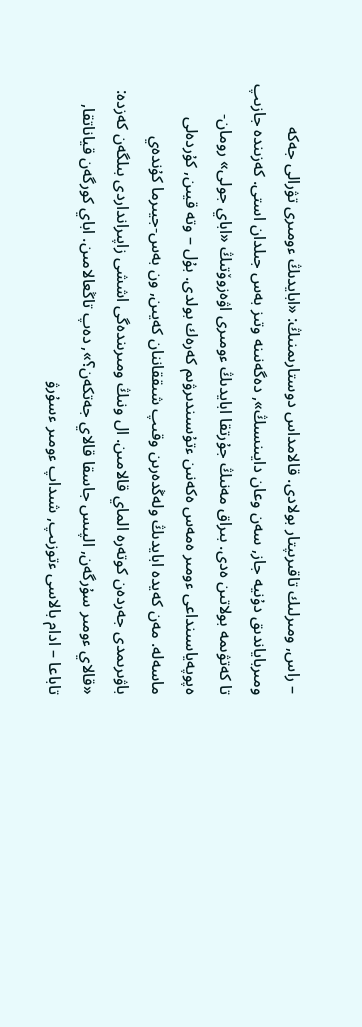– راس, ومىرلىك تاقىرىپتار بولادى. قالامداس دوستارىمنىڭ: «ابايدىڭ ءومىرى تۋرالى جەكە ومىرباياندىق دۇنيە جاز, سەن وعان دايىنسىڭ», دەگەنىنە وتىز بەس جىلدان استى. كەزىندە جازىپ تا كەتۋىمە بولاتىن ەدى. بىراق مەنىڭ جۇرتقا ابايدىڭ ءومىرى اۋەزوۆتىڭ «اباي جولى» رومان-ەپوپەياسىنداعى ءومىر ەمەس ەكەنىن ءتۇسىندىرۋىم كەرەك بولدى. بۇل – وتە قيىن, كۇردەلى ماسەلە. مەن كەيدە ابايدىڭ ولەڭدەرىن وقىپ شىققاننان كەيىن, ون بەس-جيىرما كۇندەي باۋىرىمدى جەردەن كوتەرە الماي قالامىن. ال ونىڭ ومىرىندەگى اششى زاپىرانداردى بىلگەن كەزدە: «قالاي ءومىر سۇرگەن, الپىس جاسقا قالاي جەتكەن؟», دەپ تاڭعالامىن. اباي كورگەن قياناتقا, تاباعا – ادام بالاسى ءتوزىپ, شىداپ ءومىر ءسۇرۋ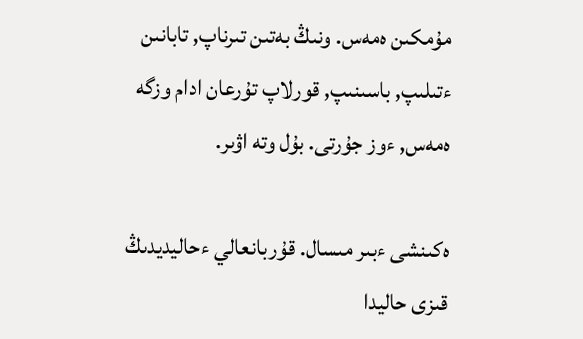مۇمكىن ەمەس. ونىڭ بەتىن تىرناپ, تابانىن ءتىلىپ, باسىنىپ, قورلاپ تۇرعان ادام وزگە ەمەس, ءوز جۇرتى. بۇل وتە اۋىر.

ەكىنشى ءبىر مىسال. قۇربانعالي ءحاليديدىڭ قىزى حاليدا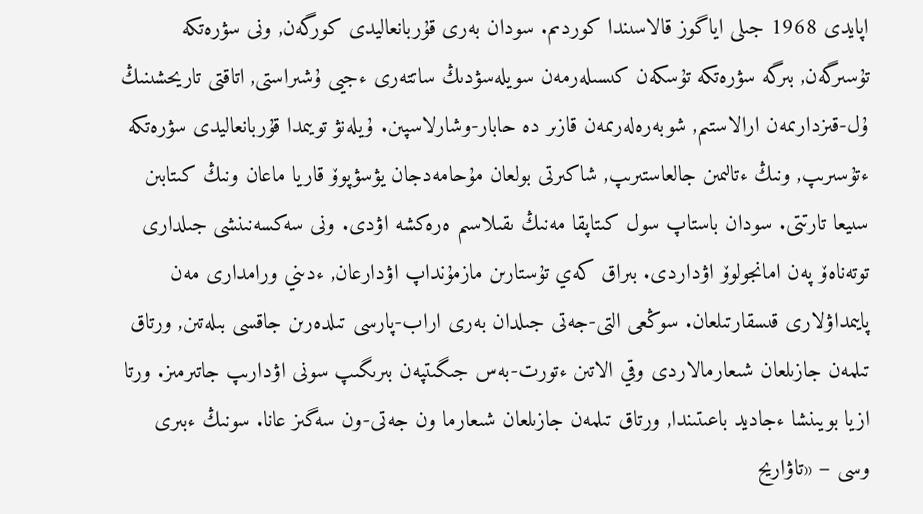اپايدى 1968 جىلى اياگوز قالاسىندا كوردىم. سودان بەرى قۇربانعاليدى كورگەن, ونى سۋرەتكە تۇسىرگەن, بىرگە سۋرەتكە تۇسكەن كىسىلەرمەن سويلەسۋدىڭ ساتتەرى ءجيى ۇشىراستى, اتاقتى تاريحشىنىڭ ۇل-قىزدارىمەن ارالاستىم, شوبەرەلەرىمەن قازىر دە حابار-وشارلاسپىن. ۇيلەنۋ تويىمدا قۇربانعاليدى سۋرەتكە ءتۇسىرىپ, ونىڭ ءتالىمىن جالعاستىرىپ, شاكىرتى بولعان مۇحامەدجان يۋسۋپوۆ قاريا ماعان ونىڭ كىتابىن سىيعا تارتتى. سودان باستاپ سول كىتاپقا مەنىڭ ىقىلاسىم ەرەكشە اۋدى. ونى سەكسەنىنشى جىلدارى توتەناەۆ پەن امانجولوۆ اۋداردى. بىراق كەي تۇستارىن مازمۇنداپ اۋدارعان, ءدىني ورامدارى مەن پايىمداۋلارى قىسقارتىلعان. سوڭعى التى-جەتى جىلدان بەرى اراب-پارسى تىلدەرىن جاقسى بىلەتىن, ورتاق تىلمەن جازىلعان شىعارمالاردى وقي الاتىن ءتورت-بەس جىگىتپەن بىرىگىپ سونى اۋدارىپ جاتىرمىز. ورتا ازيا بويىنشا ءجاديد باعىتىندا, ورتاق تىلمەن جازىلعان شىعارما ون جەتى-ون سەگىز عانا. سونىڭ ءبىرى وسى – «تاۋاريح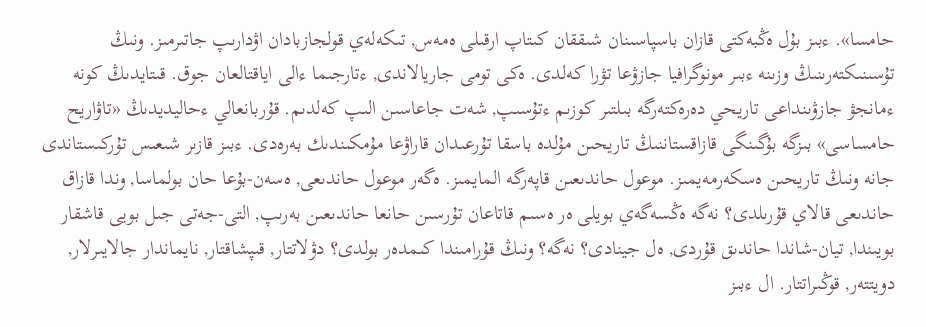حامسا». ءبىز بۇل ەڭبەكتى قازان باسپاسىنان شىققان كىتاپ ارقىلى ەمەس, تىكەلەي قولجازبادان اۋدارىپ جاتىرمىز. ونىڭ تۇسىنىكتەرىنىڭ وزىنە ءبىر مونوگرافيا جازۋعا تۋرا كەلدى. ەكى تومى جاريالاندى, ءتارجىما ءالى اياقتالعان جوق. قىتايدىڭ كونە ءمانجۋ جازۋىنداعى تاريحي دەرەكتەرگە بىلتىر كوزىم ءتۇسىپ, شەت جاعاسىن الىپ كەلدىم. قۇربانعالي ءحاليديدىڭ «تاۋاريح حامساسى» بىزگە بۇگىنگى قازاقستاننىڭ تاريحىن مۇلدە باسقا تۇرعىدان قاراۋعا مۇمكىندىك بەرەدى. ءبىز قازىر شىعىس تۇركىستاندى جانە ونىڭ تاريحىن ەسكەرمەيمىز. موعول حاندىعىن قاپەرگە المايمىز. ەگەر موعول حاندىعى, ەسەن-بۇعا حان بولماسا, وندا قازاق حاندىعى قالاي قۇرىلدى؟ نەگە ەڭسەگەي بويلى ەر ەسىم قاتاعان تۇرسىن حانعا حاندىعىن بەرىپ, التى-جەتى جىل بويى قاشقار بويىندا, تيان-شاندا حاندىق قۇردى, ەل جينادى؟ نەگە؟ ونىڭ قۇرامىندا كىمدەر بولدى؟ دۋلاتتار, قىپشاقتار, نايماندار جالايىرلار, دويتتەر, قوڭىراتتار. ال ءبىز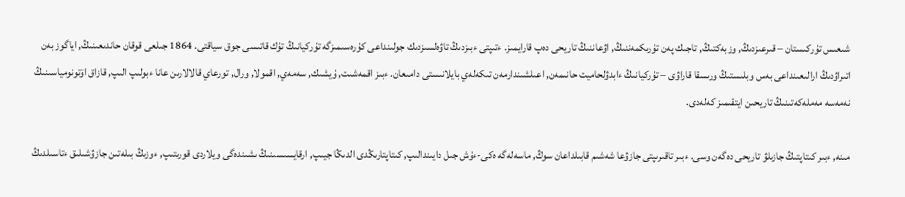شىعىس تۇركىستان – قىرعىزدىڭ, وزبەكتىڭ, تاجىك پەن تۇرىكمەننىڭ, اۋعاننىڭ تاريحى دەپ قارايمىز. ءتىپتى ءبىزدىڭ تاۋەلسىزدىك جولىنداعى كۇرەسىمىزگە تۇركيانىڭ تۇك قاتىسى جوق سياقتى. 1864 جىلعى قوقان حاندىعىنىڭ, اياگوز بەن اتىراۋدىڭ ارالىعىنداعى بەس وبلىستىڭ ورىسقا قاراۋى – تۇركيانىڭ ءابدۋلحاميت حانىمەن, اعىلشىندارمەن تىكەلەي بايلانىستى دامىعان. ءبىز اقمەشىت, ۇيشىك, سەمەي, اقمولا, ورال, تورعاي قالالارىن عانا ءبولىپ الىپ, قازاق اۆتونومياسىنىڭ نەمەسە مەملەكەتىنىڭ تاريحىن ايتقىمىز كەلەدى.

مىنە, ءبىر كىتاپتىڭ جازىلۋ تاريحى دەگەن وسى. ءبىر تاقىرىپتى جازۋعا شەشىم قابىلداعان سوڭ, ماسەلەگە ەكى-ءۇش جىل دايىندالىپ, كىتاپتارىڭدى الدىڭا جيىپ, ارقايسىسىنىڭ ىشىندەگى ويلاردى قورىتىپ, ءوزىڭ بىلەتىن جازۋشىلىق ءتاسىلدىڭ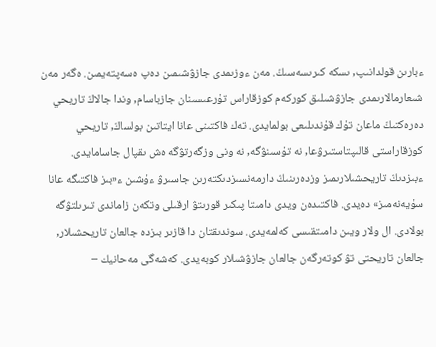ءبارىن قولدانىپ, ىسكە كىرىسەسىڭ. مەن ءوزىمدى جازۋشىمىن دەپ ەسەپتەيمىن. ەگەر مەن شىعارمالارىمدى جازۋشىلىق كوركەم كوزقاراس تۇرعىسىنان جازباسام, وندا جالاڭ تاريحي دەرەكتىڭ ماعان تۇك قۇندىلىعى بولمايدى. تەك فاكتىنى عانا ايتاتىن بولساڭ, تاريحي كوزقاراستى قالىپتاستىرۋعا, نە تۇسىنۋگە, نە ونى وزگەرتۋگە ەش ىقپال جاسامايدى. ءبىزدىڭ تاريحشىلارىمىز وزدەرىنىڭ دارمەنسىزدىكتەرىن جاسىرۋ ءۇشىن ء«بىز فاكتىگە عانا سۇيەنەمىز» دەيدى. فاكتىدەن ويدى دامىتا پىكىر قورىتۋ ارقىلى وتكەن زاماندى تىرىلتۋگە بولادى. ال ولار ويىن دامىتقىسى كەلمەيدى. سوندىقتان دا قازىر بىزدە جالعان تاريحشىلار, جالعان تاريحتى تۋ كوتەرگەن جالعان جازۋشىلار كوبەيدى. كەشەگى مەحانيك –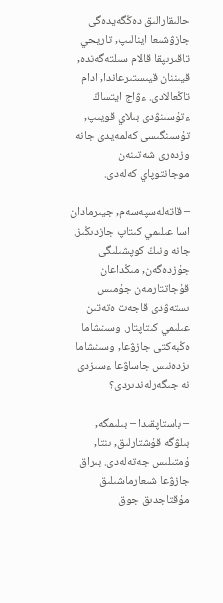حالىقارالىق دەڭگەيدەگى جازۋشىعا اينالىپ, تاريحي تاقىرىپقا قالام سىلتەگەندە, قيىننان قيىستىرعاندا, ادام تاڭعالادى. ءۋاج ايتساڭ ءتۇسىنۋدى بىلاي قويىپ, تۇسىنگىسى كەلمەيدى جانە وزدەرى شەتىنەن موجانتوپاي كەلەدى.

– قاتەلەسپەسەم, جيىرمادان اسا عىلىمي كىتاپ جازدىڭىز. جانە ونىڭ كوپشىلىگى جۇزدەگەن, مىڭداعان قۇجاتتارمەن جۇمىس ىستەۋدى قاجەت ەتەتىن عىلىمي كىتاپتار. وسىنشاما ەڭبەكتى جازۋعا, وسىنشاما ىزدەنىس جاساۋعا ءسىزدى نە جىگەرلەندىردى؟

– باستاپقىدا – بىلىمگە, بىلۋگە قۇشتارلىق, ىنتا, ۇمتىلىس جەتەلەدى. بىراق جازۋعا شىعارماشىلىق مۇقتاجدىق جوق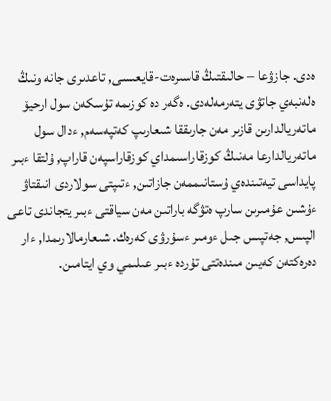ەدى. جازۋعا – حالىقتىڭ قاسىرەت-قايعىسى, تاعدىرى جانە ونىڭ ەلەنبەي جاتۋى يتەرمەلەدى. ەگەر دە كوزىمە تۇسكەن سول ارحيۆ ماتەريالدارىن قازىر مەن جارىققا شىعارىپ كەتپەسەم, ءدال سول ماتەريالدارعا مەنىڭ كوزقاراسىمداي كوزقاراسپەن قاراپ, ۇلتقا ءبىر پايداسى تيەتىندەي ۇستانىممەن جازاتىن, ءتىپتى سولاردى انىقتاۋ ءۇشىن عۇمىرىن سارپ ەتۋگە باراتىن مەن سياقتى ءبىر يتجاندى تاعى الپىس, جەتپىس جىل ءومىر ءسۇرۋى كەرەك. شىعارمالارىمدا, ءار دەرەكتەن كەيىن مىندەتتى تۇردە ءبىر عىلىمي وي ايتامىن.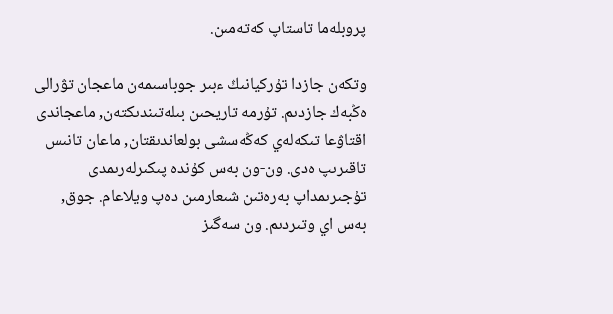پروبلەما تاستاپ كەتەمىن.

وتكەن جازدا تۇركيانىڭ ءبىر جوباسىمەن ماعجان تۋرالى ەڭبەك جازدىم. تۇرمە تاريحىن بىلەتىندىكتەن, ماعجاندى اقتاۋعا تىكەلەي كەڭەسشى بولعاندىقتان, ماعان تانىس تاقىرىپ ەدى. ون-ون بەس كۇندە پىكىرلەرىمدى تۇجىرىمداپ بەرەتىن شىعارمىن دەپ ويلاعام. جوق, بەس اي وتىردىم. ون سەگىز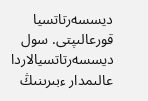ديسسەرتاتسيا قورعالىپتى. سول ديسسەرتاتسيالاردا عالىمدار ءبىرىنىڭ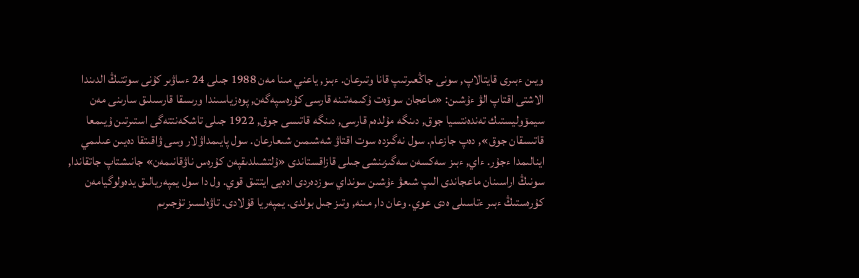ويىن ءبىرى قايتالاپ, سونى جاڭعىرتىپ قانا وتىرعان. ءبىز, ياعني مىنا مەن 1988 جىلى 24 ءساۋىر كۇنى سوتتىڭ الدىندا الاشتى اقتاپ الۋ ءۇشىن: «ماعجان سوۆەت ۇكىمەتىنە قارسى كۇرەسپەگەن, پوەزياسىندا ورىسقا قارسىلىق سارىنى مەن سيمۆوليستىك تەندەنتسيا جوق, دىنگە مۇلدەم قارسى, دىنگە قاتىسى جوق, 1922 جىلى تاشكەنتتەگى استىرتىن ۇيىمعا قاتىسقان جوق», دەپ جازعام. سول نەگىزدە سوت اقتاۋ شەشىمىن شىعارعان. سول پايىمداۋلار وسى ۋاقىتقا دەيىن عىلىمي اينالىمدا ءجۇر. ءاي, ءبىز سەكسەن سەگىزىنشى جىلى قازاقستاندى «ۇلتشىلدىقپەن كۇرەس ناۋقانىمەن» جانىشتاپ جاتقاندا, سونىڭ اراسىنان ماعجاندى الىپ شىعۋ ءۇشىن سونداي سوزدەردى ادەيى ايتتىق قوي. ول دا سول يمپەريالىق يدەولوگيامەن كۇرەستىڭ ءبىر ءتاسىلى ەدى عوي. وعان دا, مىنە, وتىز جىل بولدى. يمپەريا قۇلادى. تاۋەلسىز تۇجىرىم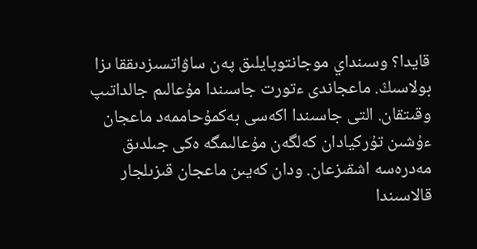قايدا؟ وسىنداي موجانتوپايلىق پەن ساۋاتسىزدىققا ىزا بولاسىڭ. ماعجاندى ءتورت جاسىندا مۇعالىم جالداتىپ وقىتقان. التى جاسىندا اكەسى بەكمۇحاممەد ماعجان ءۇشىن تۇركيادان كەلگەن مۇعالىمگە ەكى جىلدىق مەدرەسە اشقىزعان. ودان كەيىن ماعجان قىزىلجار قالاسىندا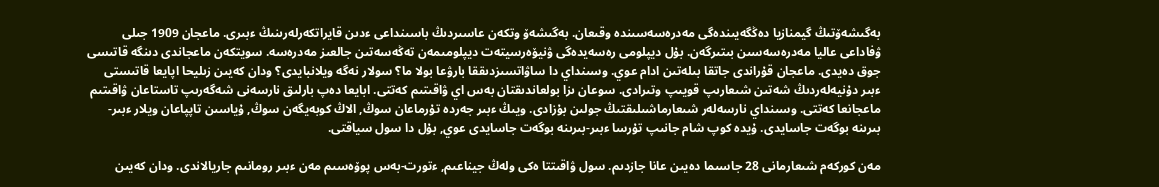بەگىشەۆتىڭ گيمنازيا دەڭگەيىندەگى مەدرەسەسىندە وقىعان. بەگىشەۆ وتكەن عاسىردىڭ باسىنداعى ءدىن قايراتكەرلەرىنىڭ ءبىرى. ماعجان 1909 جىلى ۋفاداعى عاليا مەدرەسەسىن بىتىرگەن. بۇل ديپلومى رەسەيدەگى ۋنيۆەرسيتەت ديپلومىمەن تەڭەسەتىن جالعىز مەدرەسە. سويتكەن ماعجاندى دىنگە قاتىسى جوق دەيدى. ماعجان قۇراندى جاتقا بىلەتىن ادام عوي. وسىنداي دا ساۋاتسىزدىققا بارۋعا بولا ما؟ سولار نەگە ويلانبايدى؟ ودان كەيىن زىليحا اپايعا قاتىستى ءبىر دۇنيەلەردىڭ شەتىن شىعارىپ قويىپ وتىرادى. سوعان ىزا بولعاندىقتان بەس اي ۋاقىتىم كەتتى. ابايعا دەپ بارلىق نارسەنى شەگەرىپ تاستاعان ۋاقىتىم ماعجانعا كەتتى. وسىنداي نارسەلەر شىعارماشىلىقتىڭ جولىن بۇزادى. ويىڭ ءبىر جەردە تۇرماعان سوڭ, الاڭ كوبەيگەن سوڭ, ۇياسىن تاپپاعان ويلار ءبىر-بىرىنە بوگەت جاسايدى. ۇيدە كوپ شام جانىپ تۇرسا ءبىر-بىرىنە بوگەت جاسايدى عوي, بۇل دا سول سياقتى.

مەن كوركەم شىعارمانى 28 جاسىما دەيىن عانا جازدىم. سول ۋاقىتتا ەكى ولەڭ جيناعىم, ءتورت-بەس پوۆەسىم مەن ءبىر رومانىم جاريالاندى. ودان كەيىن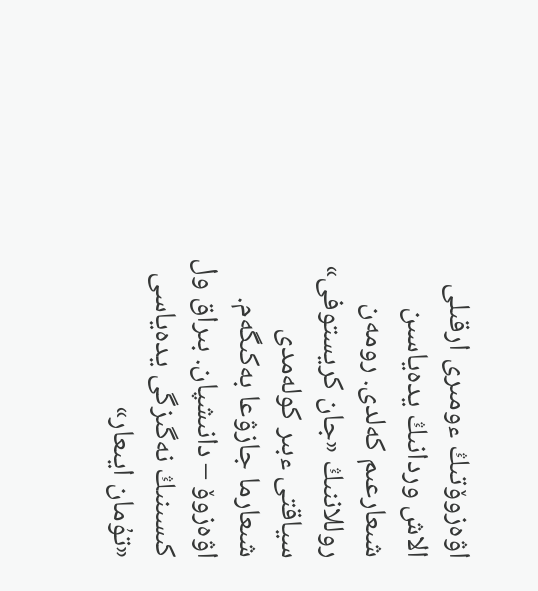اۋەزوۆتىڭ ءومىرى ارقىلى الاش وردانىڭ يدەياسىن شىعارعىم كەلدى. رومەن روللاننىڭ «جان كريستوفى» سياقتى ءبىر كولەمدى شىعارما جازۋعا بەكىگەم. اۋەزوۆ – دانىشپان. بىراق ول كىسىنىڭ نەگىزگى يدەياسى «تۇمان ايىعار»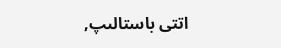اتتى باستالىپ,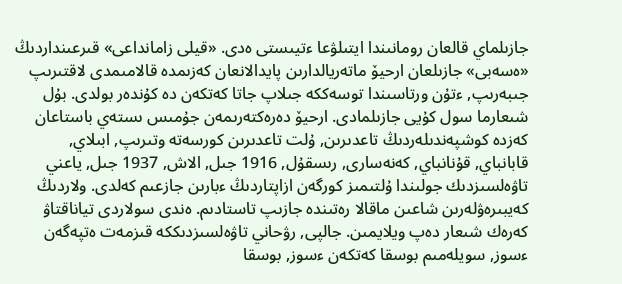جازىلماي قالعان رومانىندا ايتىلۋعا ءتيىستى ەدى. «قيلى زامانداعى» قىرعىنداردىڭ «ەسەبى» جازىلعان ارحيۆ ماتەريالدارىن پايدالانعان كەزىمدە قالامىمدى لاقتىرىپ جىبەرىپ, ءتۇن ورتاسىندا توسەككە جىلاپ جاتا كەتكەن دە كۇندەر بولدى. بۇل شىعارما سول كۇيى جازىلمادى. ارحيۆ دەرەكتەرىمەن جۇمىس ىستەي باستاعان كەزدە كوشپەندىلەردىڭ تاعدىرىن, ۇلت تاعدىرىن كورسەتە وتىرىپ, ابىلاي, قابانباي, قۇنانباي, كەنەسارى, رىسقۇل, 1916 جىل, الاش, 1937 جىل, ياعني تاۋەلسىزدىك جولىندا ۇلتىمىز كورگەن ازاپتاردىڭ ءبارىن جازعىم كەلدى. ولاردىڭ كەيبىرەۋلەرىن شاعىن ماقالا رەتىندە جازىپ تاستادىم. ەندى سولاردى تياناقتاۋ كەرەك شىعار دەپ ويلايمىن. جالپى, رۋحاني تاۋەلسىزدىككە قىزمەت ەتپەگەن ءسوز, سويلەمىم بوسقا كەتكەن ءسوز, بوسقا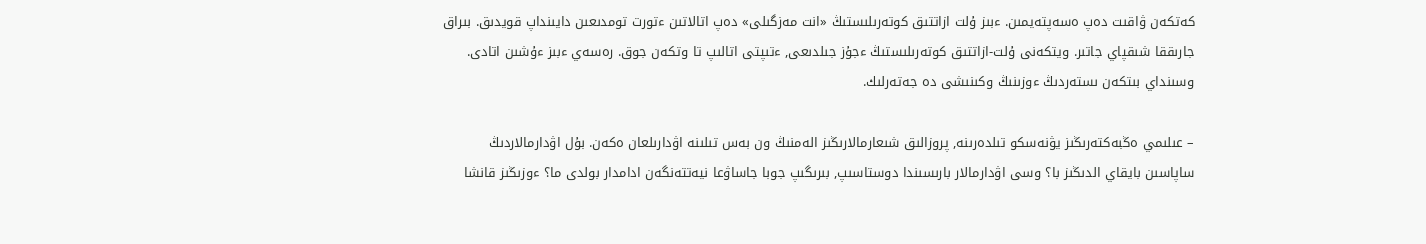كەتكەن ۋاقىت دەپ ەسەپتەيمىن. ءبىز ۇلت ازاتتىق كوتەرىلىستىڭ «انت مەزگىلى» دەپ اتالاتىن ءتورت تومدىعىن دايىنداپ قويدىق. بىراق جارىققا شىقپاي جاتىر. ويتكەنى ۇلت-ازاتتىق كوتەرىلىستىڭ ءجۇز جىلدىعى, ءتىپتى اتالىپ تا وتكەن جوق. رەسەي ءبىز ءۇشىن اتادى. وسىنداي بىتكەن ىستەردىڭ ءوزىنىڭ وكىنىشى دە جەتەرلىك.

– عىلىمي ەڭبەكتەرىڭىز يۋنەسكو تىلدەرىنە, پروزالىق شىعارمالارىڭىز الەمنىڭ ون بەس تىلىنە اۋدارىلعان ەكەن. بۇل اۋدارمالاردىڭ ساپاسىن بايقاي الدىڭىز با؟ وسى اۋدارمالار بارىسىندا دوستاسىپ, بىرىگىپ جوبا جاساۋعا نيەتتەنگەن ادامدار بولدى ما؟ ءوزىڭىز قانشا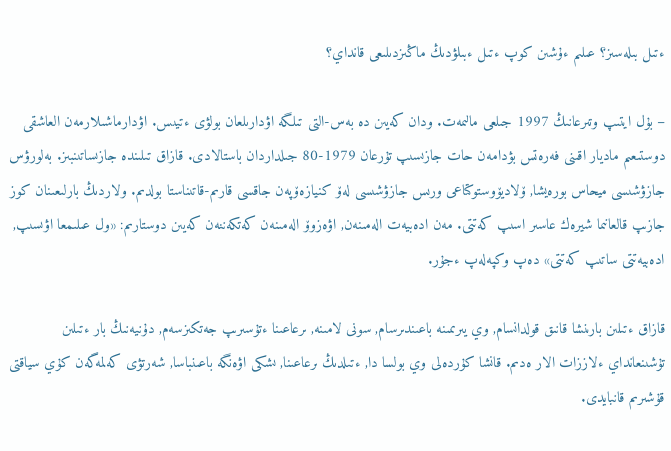ءتىل بىلەسىز؟ عىلىم ءۇشىن كوپ ءتىل ءبىلۋدىڭ ماڭىزدىلىعى قانداي؟

– بۇل ايتىپ وتىرعانىڭ 1997 جىلعى مالىمەت. ودان كەيىن دە بەس-التى تىلگە اۋدارىلعان بولۋى ءتيىس. اۋدارماشىلارمەن العاشقى دوستىعىم ماديار اقىنى فەرەتس بۋدامەن حات جازىسىپ تۇرعان 1979-80 جىلداردان باستالادى. قازاق تىلىندە جازىساتىنبىز. بەلورۋس جازۋشىسى ميحاس بورەيشا, ۆلاديۆوستوكتاعى ورىس جازۋشىسى لەۆ كنيازەۆپەن جاقسى قارىم-قاتىناستا بولدىم. ولاردىڭ بارلىعىنان كوز جازىپ قالعانىما شيرەك عاسىر اسىپ كەتتى. مەن ادەبيەت الەمىنەن, اۋەزوۆ الەمىنەن كەتكەننەن كەيىن دوستارىم: «ول عىلىمعا اۋىسىپ, ادەبيەتتى ساتىپ كەتتى» دەپ وكپەلەپ ءجۇر.

قازاق ءتىلىن بارىنشا قانىق قولدانسام, وي يىرىمىنە باعىندىرسام, سونى لامىنە, ىرعاعىنا ءتۇسىرىپ جەتكىزسەم, دۇنيەنىڭ بار ءتىلىن تۇشىنعانداي ءلاززات الار ەدىم. قانشا كۇردەلى وي بولسا دا, ءتىلدىڭ ىرعاعىنا, ىشكى اۋەنگە باعىنباسا, شەرتۋى كەلمەگەن كۇي سياقتى قۇشىرىم قانبايدى.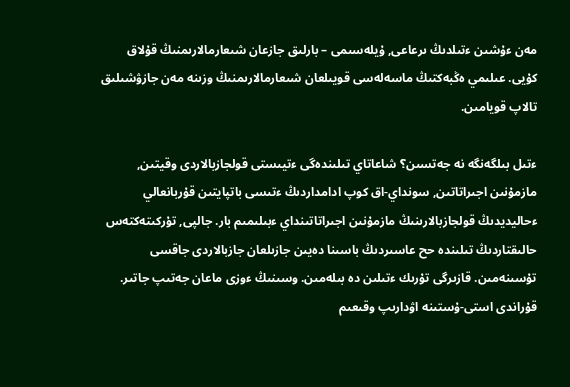مەن ءۇشىن ءتىلدىڭ ىرعاعى, ۇيلەسىمى – بارلىق جازعان شىعارمالارىمنىڭ قۇلاق كۇيى. عىلىمي ەڭبەكتىڭ ماسەلەسى قويىلعان شىعارمالارىمنىڭ وزىنە مەن جازۋشىلىق تالاپ قويامىن.

ءتىل بىلگەنگە نە جەتسىن؟ شاعاتاي تىلىندەگى ءتيىستى قولجازبالاردى وقيتىن, مازمۇنىن اجىراتاتىن, سونداي-اق كوپ ادامداردىڭ ءتىسى باتپايتىن قۇربانعالي ءحاليديدىڭ قولجازبالارىنىڭ مازمۇنىن اجىراتاتىنداي ءبىلىمىم بار. جالپى, تۇركىتەكتەس حالىقتاردىڭ تىلىندە حح عاسىردىڭ باسىنا دەيىن جازىلعان جازبالاردى جاقسى تۇسىنەمىن. قازىرگى تۇرىك ءتىلىن دە بىلەمىن. وسىنىڭ ءوزى ماعان جەتىپ جاتىر. قۇراندى استى-ۇستىنە اۋدارىپ وقىعىم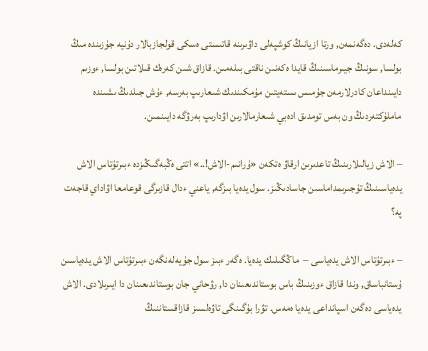كەلەدى. دەگەنمەن, ورتا ازيانىڭ كوشپەلى داۋىرىنە قاتىستى ەسكى قولجازبالار دۇنيە جۇزىندە مىڭ بولسا, سونىڭ جيىرماسىنىڭ قايدا ەكەنىن ناقتى بىلەمىن. قازاق شىن كەرەك قىلاتىن بولسا, ءوزىم دايىنداعان كادرلارمەن جۇمىس ىستەيتىن مۇمكىندىك شىعارىپ بەرسە, ءۇش جىلدىڭ ىشىندە ماملۇكتەردىڭ ون بەس تومدىق ادەبي شىعارمالارىن اۋدارىپ بەرۋگە دايىنمىن.

– الاش زيالىلارىنىڭ تاعدىرىن ارقاۋ ەتكەن «ۇرانىم-الاش!..» اتتى ەڭبەگىڭىزدە ءبىرتۇتاس الاش يدەياسىنىڭ تۇجىرىمداماسىن جاسادىڭىز. سول يدەيا بىزگە, ياعني ءدال قازىرگى قوعامعا اۋاداي قاجەت پە؟

– ءبىرتۇتاس الاش يدەياسى –  ماڭگىلىك يدەيا. ەگەر ءبىز سول جۇيەلەنگەن ءبىرتۇتاس الاش يدەياسىن ۇستانباساق, وندا قازاق ءوزىنىڭ باس بوستاندىعىنان دا, رۋحاني جان بوستاندىعىنان دا ايىرىلادى. الاش يدەياسى دەگەن اسپانداعى يدەيا ەمەس. تۋرا بۇگىنگى تاۋەلسىز قازاقستاننىڭ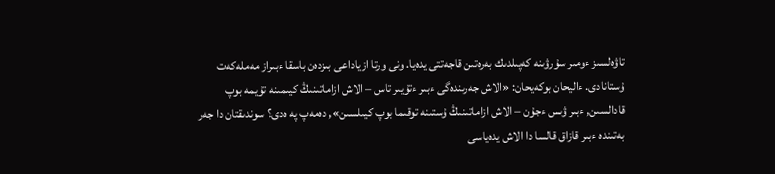تاۋەلسىز ءومىر سۇرۋىنە كەپىلدىك بەرەتىن قاجەتتى يدەيا. ونى ورتا ازياداعى بىزدەن باسقا ءبىراز مەملەكەت ۇستانادى. ءاليحان بوكەيحان: «الاش جەرىندەگى ءبىر ءتۇيىر تاس – الاش ازاماتىنىڭ كيىمىنە تۇيمە بوپ قادالسىن, ءبىر ۋىس ءجۇن – الاش ازاماتىنىڭ ۇستىنە توقىما بوپ كيىلسىن», دەمەپ پە ەدى؟ سوندىقتان دا جەر بەتىندە ءبىر قازاق قالسا دا الاش يدەياسى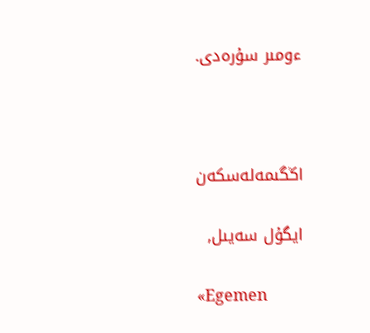ءومىر سۇرەدى.



اڭگىمەلەسكەن

ايگۇل سەيىل,

«Egemen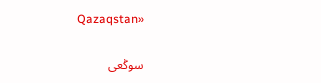Qazaqstan»

سوڭعى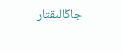جاڭالىقتار